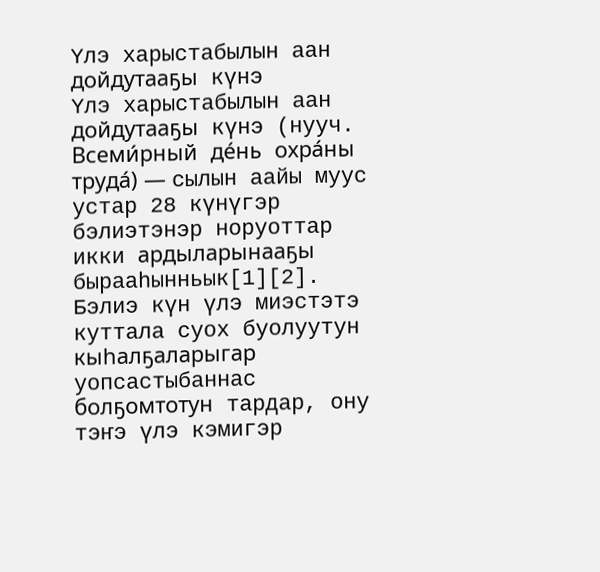Үлэ харыстабылын аан дойдутааҕы күнэ
Үлэ харыстабылын аан дойдутааҕы күнэ (нууч. Всеми́рный де́нь охра́ны труда́) — сылын аайы муус устар 28 күнүгэр бэлиэтэнэр норуоттар икки ардыларынааҕы бырааһынньык[1][2]. Бэлиэ күн үлэ миэстэтэ куттала суох буолуутун кыһалҕаларыгар уопсастыбаннас болҕомтотун тардар, ону тэҥэ үлэ кэмигэр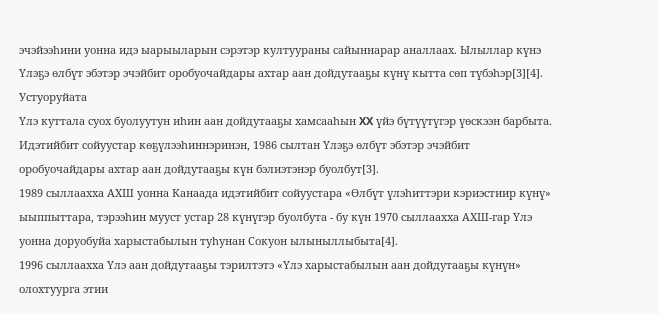эчэйээһини уонна идэ ыарыыларын сэрэтэр култуураны сайыннарар аналлаах. Ылыллар күнэ Үлэҕэ өлбүт эбэтэр эчэйбит оробуочайдары ахтар аан дойдутааҕы күнү кытта сөп түбэһэр[3][4].
Устуоруйата
Үлэ куттала суох буолуутун иһин аан дойдутааҕы хамсааһын XX үйэ бүтүүтүгэр үөскээн барбыта. Идэтийбит сойуустар көҕүлээһиннэринэн, 1986 сылтан Үлэҕэ өлбүт эбэтэр эчэйбит оробуочайдары ахтар аан дойдутааҕы күн бэлиэтэнэр буолбут[3].
1989 сыллаахха АХШ уонна Канаада идэтийбит сойуустара «Өлбүт үлэһиттэри кэриэстиир күнү» ыыппыттара, тэрээһин мууст устар 28 күнүгэр буолбута - бу күн 1970 сыллаахха АХШ-гар Үлэ уонна доруобуйа харыстабылын туһунан Сокуон ылыныллыбыта[4].
1996 сыллаахха Үлэ аан дойдутааҕы тэрилтэтэ «Үлэ харыстабылын аан дойдутааҕы күнүн» олохтуурга этии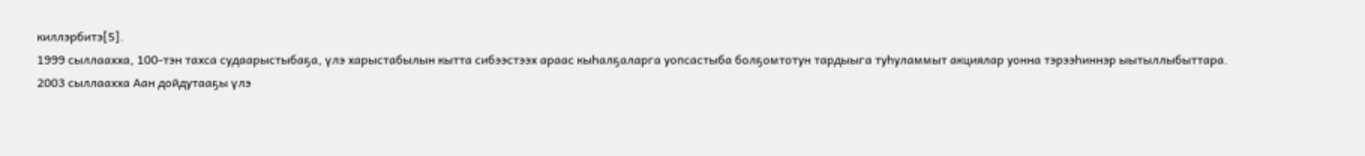киллэрбитэ[5].
1999 сыллаахха, 100-тэн тахса судаарыстыбаҕа, үлэ харыстабылын кытта сибээстээх араас кыһалҕаларга уопсастыба болҕомтотун тардыыга туһуламмыт акциялар уонна тэрээһиннэр ыытыллыбыттара.
2003 сыллаахха Аан дойдутааҕы үлэ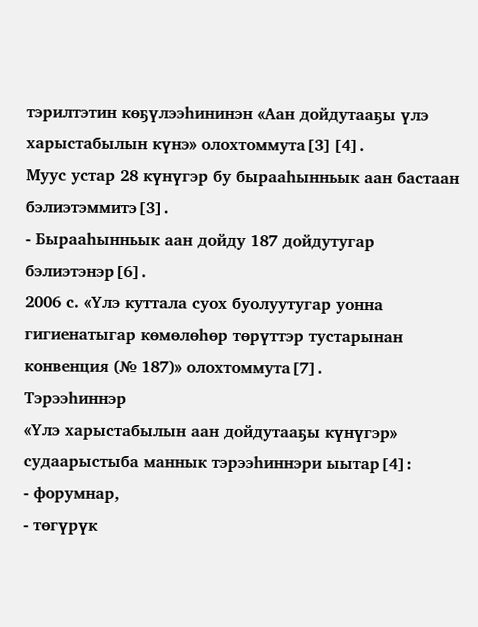тэрилтэтин көҕүлээһининэн «Аан дойдутааҕы үлэ харыстабылын күнэ» олохтоммута[3][4].
Муус устар 28 күнүгэр бу бырааһынньык аан бастаан бэлиэтэммитэ[3].
- Бырааһынньык аан дойду 187 дойдутугар бэлиэтэнэр[6].
2006 с. «Үлэ куттала суох буолуутугар уонна гигиенатыгар көмөлөһөр төрүттэр тустарынан конвенция (№ 187)» олохтоммута[7].
Тэрээһиннэр
«Үлэ харыстабылын аан дойдутааҕы күнүгэр» судаарыстыба маннык тэрээһиннэри ыытар[4]:
- форумнар,
- төгүрүк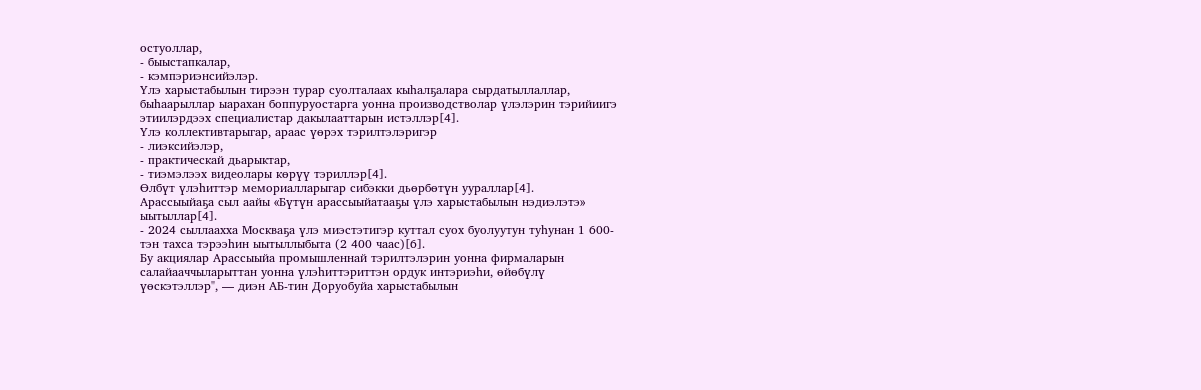остуоллар,
- быыстапкалар,
- кэмпэриэнсийэлэр.
Үлэ харыстабылын тирээн турар суолталаах кыһалҕалара сырдатыллаллар, быһаарыллар ыарахан боппуруостарга уонна производстволар үлэлэрин тэрийиигэ этиилэрдээх специалистар дакылааттарын истэллэр[4].
Үлэ коллективтарыгар, араас үөрэх тэрилтэлэригэр
- лиэксийэлэр,
- практическай дьарыктар,
- тиэмэлээх видеолары көрүү тэриллэр[4].
Өлбүт үлэһиттэр мемориалларыгар сибэкки дьөрбөтүн уураллар[4].
Арассыыйаҕа сыл аайы «Бүтүн арассыыйатааҕы үлэ харыстабылын нэдиэлэтэ» ыытыллар[4].
- 2024 сыллаахха Москваҕа үлэ миэстэтигэр куттал суох буолуутун туһунан 1 600-тэн тахса тэрээһин ыытыллыбыта (2 400 чаас)[6].
Бу акциялар Арассыыйа промышленнай тэрилтэлэрин уонна фирмаларын салайааччыларыттан уонна үлэһиттэриттэн ордук интэриэһи, өйөбүлү үөскэтэллэр", — диэн АБ-тин Доруобуйа харыстабылын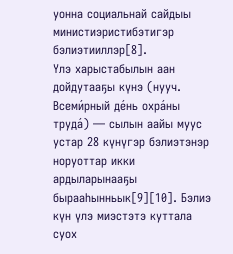уонна социальнай сайдыы министиэристибэтигэр бэлиэтииллэр[8].
Үлэ харыстабылын аан дойдутааҕы күнэ (нууч. Всеми́рный де́нь охра́ны труда́) — сылын аайы муус устар 28 күнүгэр бэлиэтэнэр норуоттар икки ардыларынааҕы бырааһынньык[9][10]. Бэлиэ күн үлэ миэстэтэ куттала суох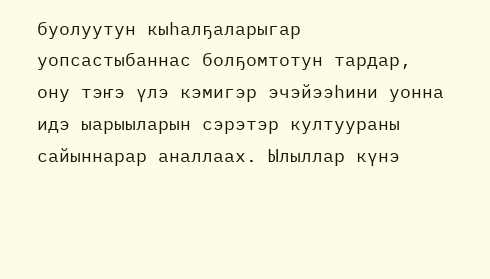буолуутун кыһалҕаларыгар уопсастыбаннас болҕомтотун тардар, ону тэҥэ үлэ кэмигэр эчэйээһини уонна идэ ыарыыларын сэрэтэр култуураны сайыннарар аналлаах. Ылыллар күнэ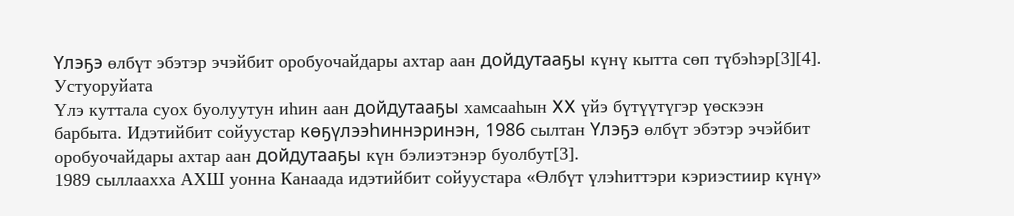Үлэҕэ өлбүт эбэтэр эчэйбит оробуочайдары ахтар аан дойдутааҕы күнү кытта сөп түбэһэр[3][4].
Устуоруйата
Үлэ куттала суох буолуутун иһин аан дойдутааҕы хамсааһын XX үйэ бүтүүтүгэр үөскээн барбыта. Идэтийбит сойуустар көҕүлээһиннэринэн, 1986 сылтан Үлэҕэ өлбүт эбэтэр эчэйбит оробуочайдары ахтар аан дойдутааҕы күн бэлиэтэнэр буолбут[3].
1989 сыллаахха АХШ уонна Канаада идэтийбит сойуустара «Өлбүт үлэһиттэри кэриэстиир күнү»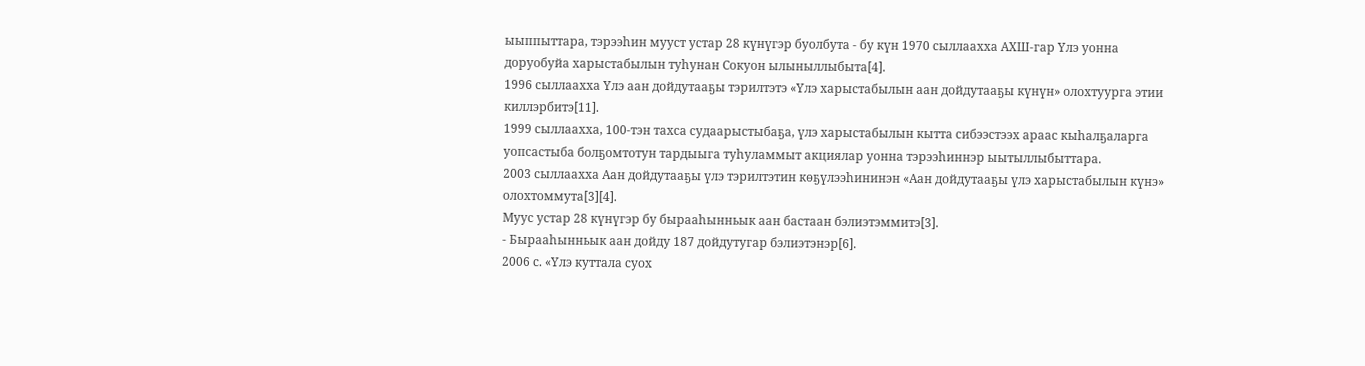ыыппыттара, тэрээһин мууст устар 28 күнүгэр буолбута - бу күн 1970 сыллаахха АХШ-гар Үлэ уонна доруобуйа харыстабылын туһунан Сокуон ылыныллыбыта[4].
1996 сыллаахха Үлэ аан дойдутааҕы тэрилтэтэ «Үлэ харыстабылын аан дойдутааҕы күнүн» олохтуурга этии киллэрбитэ[11].
1999 сыллаахха, 100-тэн тахса судаарыстыбаҕа, үлэ харыстабылын кытта сибээстээх араас кыһалҕаларга уопсастыба болҕомтотун тардыыга туһуламмыт акциялар уонна тэрээһиннэр ыытыллыбыттара.
2003 сыллаахха Аан дойдутааҕы үлэ тэрилтэтин көҕүлээһининэн «Аан дойдутааҕы үлэ харыстабылын күнэ» олохтоммута[3][4].
Муус устар 28 күнүгэр бу бырааһынньык аан бастаан бэлиэтэммитэ[3].
- Бырааһынньык аан дойду 187 дойдутугар бэлиэтэнэр[6].
2006 с. «Үлэ куттала суох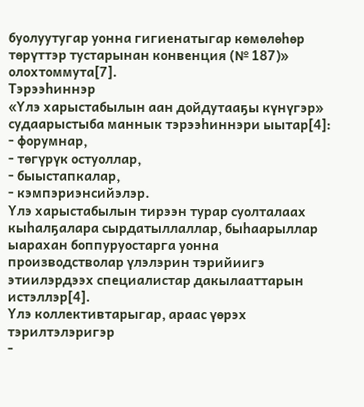буолуутугар уонна гигиенатыгар көмөлөһөр төрүттэр тустарынан конвенция (№ 187)» олохтоммута[7].
Тэрээһиннэр
«Үлэ харыстабылын аан дойдутааҕы күнүгэр» судаарыстыба маннык тэрээһиннэри ыытар[4]:
- форумнар,
- төгүрүк остуоллар,
- быыстапкалар,
- кэмпэриэнсийэлэр.
Үлэ харыстабылын тирээн турар суолталаах кыһалҕалара сырдатыллаллар, быһаарыллар ыарахан боппуруостарга уонна производстволар үлэлэрин тэрийиигэ этиилэрдээх специалистар дакылааттарын истэллэр[4].
Үлэ коллективтарыгар, араас үөрэх тэрилтэлэригэр
-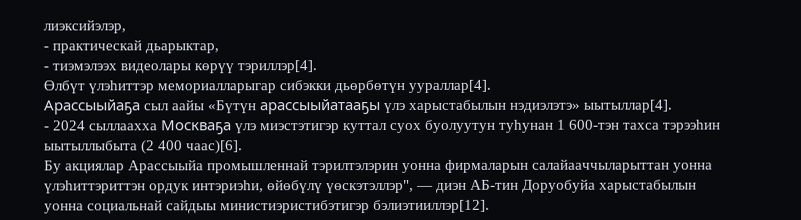лиэксийэлэр,
- практическай дьарыктар,
- тиэмэлээх видеолары көрүү тэриллэр[4].
Өлбүт үлэһиттэр мемориалларыгар сибэкки дьөрбөтүн уураллар[4].
Арассыыйаҕа сыл аайы «Бүтүн арассыыйатааҕы үлэ харыстабылын нэдиэлэтэ» ыытыллар[4].
- 2024 сыллаахха Москваҕа үлэ миэстэтигэр куттал суох буолуутун туһунан 1 600-тэн тахса тэрээһин ыытыллыбыта (2 400 чаас)[6].
Бу акциялар Арассыыйа промышленнай тэрилтэлэрин уонна фирмаларын салайааччыларыттан уонна үлэһиттэриттэн ордук интэриэһи, өйөбүлү үөскэтэллэр", — диэн АБ-тин Доруобуйа харыстабылын уонна социальнай сайдыы министиэристибэтигэр бэлиэтииллэр[12].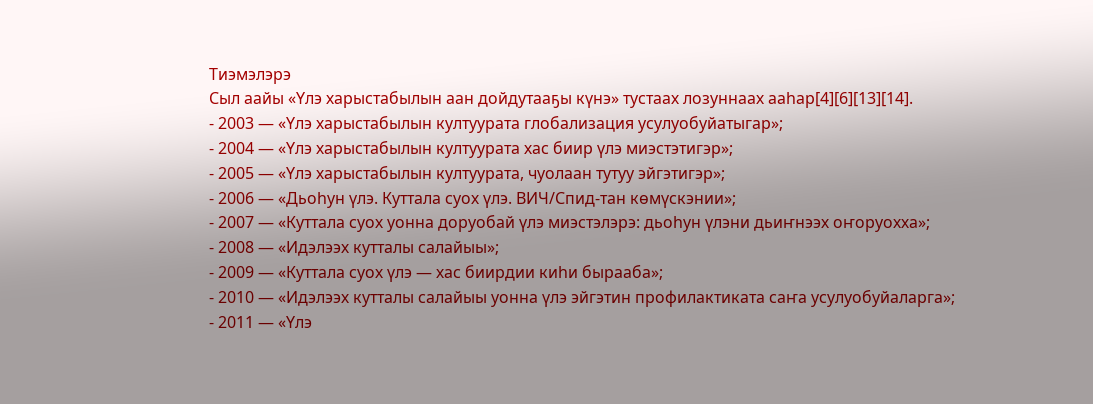Тиэмэлэрэ
Сыл аайы «Үлэ харыстабылын аан дойдутааҕы күнэ» тустаах лозуннаах ааһар[4][6][13][14].
- 2003 — «Үлэ харыстабылын култуурата глобализация усулуобуйатыгар»;
- 2004 — «Үлэ харыстабылын култуурата хас биир үлэ миэстэтигэр»;
- 2005 — «Үлэ харыстабылын култуурата, чуолаан тутуу эйгэтигэр»;
- 2006 — «Дьоһун үлэ. Куттала суох үлэ. ВИЧ/Спид-тан көмүскэнии»;
- 2007 — «Куттала суох уонна доруобай үлэ миэстэлэрэ: дьоһун үлэни дьиҥнээх оҥоруохха»;
- 2008 — «Идэлээх кутталы салайыы»;
- 2009 — «Куттала суох үлэ — хас биирдии киһи бырааба»;
- 2010 — «Идэлээх кутталы салайыы уонна үлэ эйгэтин профилактиката саҥа усулуобуйаларга»;
- 2011 — «Үлэ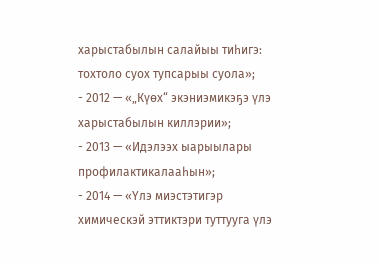харыстабылын салайыы тиһигэ: тохтоло суох тупсарыы суола»;
- 2012 — «„Күөх“ экэниэмикэҕэ үлэ харыстабылын киллэрии»;
- 2013 — «Идэлээх ыарыылары профилактикалааһын»;
- 2014 — «Үлэ миэстэтигэр химическэй эттиктэри туттууга үлэ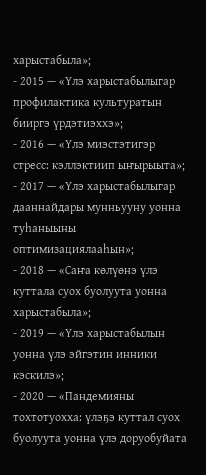харыстабыла»;
- 2015 — «Үлэ харыстабылыгар профилактика культуратын бииргэ үрдэтиэххэ»;
- 2016 — «Үлэ миэстэтигэр стресс: кэллэктиип ыҥырыыта»;
- 2017 — «Үлэ харыстабылыгар дааннайдары мунньууну уонна туһаныыны оптимизациялааһын»;
- 2018 — «Саҥа көлүөнэ үлэ куттала суох буолуута уонна харыстабыла»;
- 2019 — «Үлэ харыстабылын уонна үлэ эйгэтин инники кэскилэ»;
- 2020 — «Пандемияны тохтотуохха: үлэҕэ куттал суох буолуута уонна үлэ доруобуйата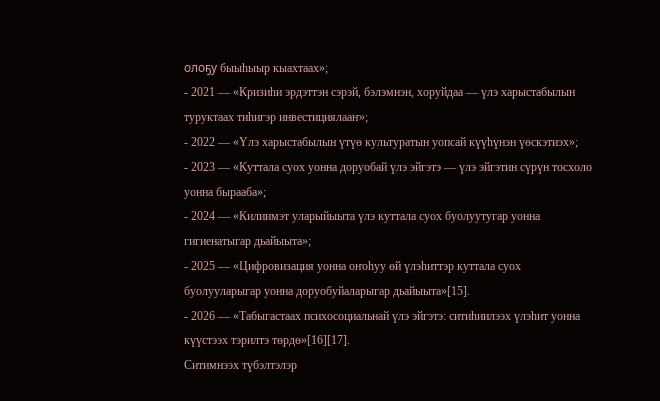олоҕу быыһыыр кыахтаах»;
- 2021 — «Кризиһи эрдэттэн сэрэй, бэлэмнэн, хоруйдаа — үлэ харыстабылын туруктаах тиһигэр инвестициялааҥ»;
- 2022 — «Үлэ харыстабылын үтүө культуратын уопсай күүһүнэн үөскэтиэх»;
- 2023 — «Куттала суох уонна доруобай үлэ эйгэтэ — үлэ эйгэтин сүрүн тосхоло уонна бырааба»;
- 2024 — «Килиимэт уларыйыыта үлэ куттала суох буолуутугар уонна гигиенатыгар дьайыыта»;
- 2025 — «Цифровизация уонна оҥоһуу өй үлэһиттэр куттала суох буолууларыгар уонна доруобуйаларыгар дьайыыта»[15].
- 2026 — «Табыгастаах психосоциальнай үлэ эйгэтэ: ситиһиилээх үлэһит уонна күүстээх тэрилтэ төрдө»[16][17].
Ситимнээх түбэлтэлэр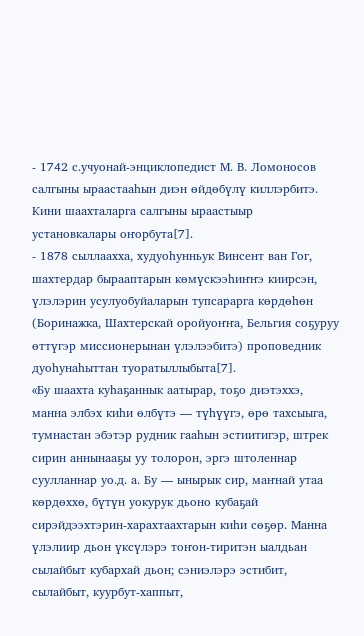- 1742 с.учуонай-энциклопедист М. В. Ломоносов салгыны ыраастааһын диэн өйдөбүлү киллэрбитэ. Кини шаахталарга салгыны ыраастыыр установкалары оҥорбута[7].
- 1878 сыллаахха, худуоһунньук Винсент ван Гог, шахтердар бырааптарын көмүскээһиҥҥэ киирсэн, үлэлэрин усулуобуйаларын тупсарарга көрдөһөн (Боринажка, Шахтерскай оройуоҥҥа, Бельгия соҕуруу өттүгэр миссионерынан үлэлээбитэ) проповедник дуоһунаһыттан туоратыллыбыта[7].
«Бу шаахта куһаҕаннык аатырар, тоҕо диэтэххэ, манна элбэх киһи өлбүтэ — түһүүгэ, өрө тахсыыга, тумнастан эбэтэр рудник гааһын эстиитигэр, штрек сирин аннынааҕы уу толорон, эргэ штоленнар суулланнар уо.д. а. Бу — ынырык сир, маҥнай утаа көрдөххө, бүтүн уокурук дьоно кубаҕай сирэйдээхтэрин-харахтаахтарын киһи сөҕөр. Манна үлэлиир дьон үксүлэрэ тоҥон-тиритэн ыалдьан сылайбыт кубархай дьон; сэниэлэрэ эстибит, сылайбыт, куурбут-хаппыт,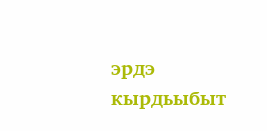эрдэ кырдьыбыт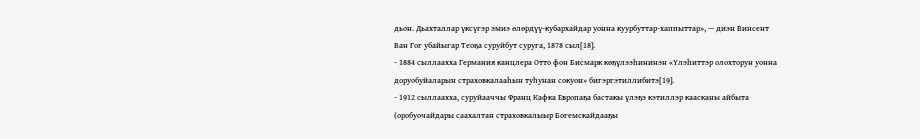дьон. Дьахталлар үксүгэр эмиэ өлөрдүү-кубархайдар уонна куурбуттар-хаппыттар», — диэн Винсент Ван Гог убайыгар Теоҕа суруйбут суруга, 1878 сыл[18].
- 1884 сыллаахха Германия канцлера Отто фон Бисмарк көҕүлээһининэн «Үлэһиттэр олохторун уонна доруобуйаларын страховкалааһын туһунан сокуон» бигэргэтиллибитэ[19].
- 1912 сыллаахха, суруйааччы Франц Кафка Европаҕа бастакы үлэҕэ кэтиллэр каасканы айбыта (оробуочайдары саахалтан страховкалыыр Богемскайдааҕы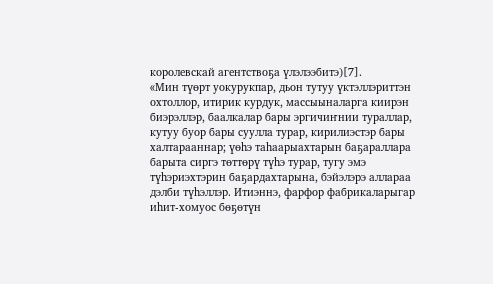королевскай агентствоҕа үлэлээбитэ)[7].
«Мин түөрт уокурукпар, дьон тутуу үктэллэриттэн охтоллор, итирик курдук, массыыналарга киирэн биэрэллэр, баалкалар бары эргичиҥнии тураллар, кутуу буор бары суулла турар, кирилиэстэр бары халтарааннар; үөһэ таһаарыахтарын баҕараллара барыта сиргэ төттөрү түһэ турар, тугу эмэ түһэриэхтэрин баҕардахтарына, бэйэлэрэ аллараа дэлби түһэллэр. Итиэннэ, фарфор фабрикаларыгар иһит-хомуос бөҕөтүн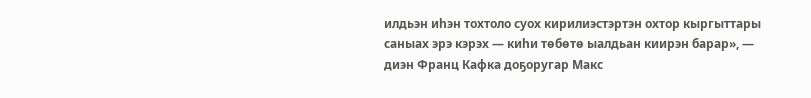илдьэн иһэн тохтоло суох кирилиэстэртэн охтор кыргыттары саныах эрэ кэрэх — киһи төбөтө ыалдьан киирэн барар», — диэн Франц Кафка доҕоругар Макс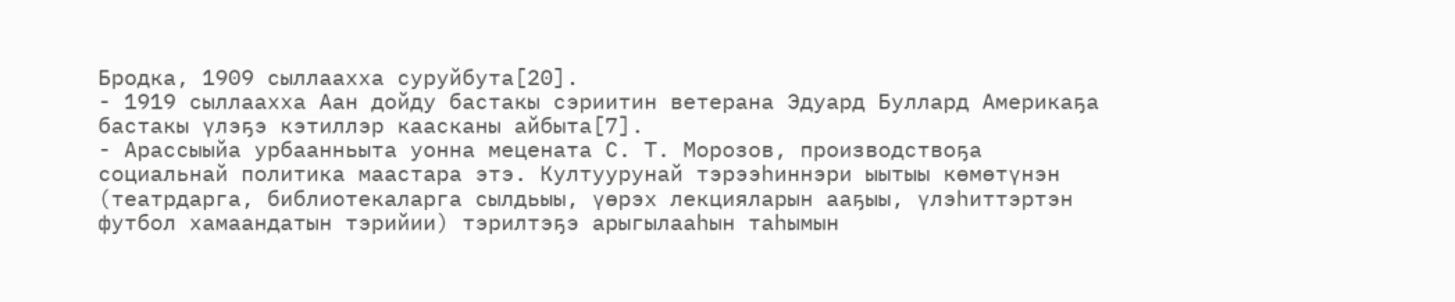Бродка, 1909 сыллаахха суруйбута[20].
- 1919 сыллаахха Аан дойду бастакы сэриитин ветерана Эдуард Буллард Америкаҕа бастакы үлэҕэ кэтиллэр каасканы айбыта[7].
- Арассыыйа урбаанньыта уонна мецената С. Т. Морозов, производствоҕа социальнай политика маастара этэ. Култуурунай тэрээһиннэри ыытыы көмөтүнэн (театрдарга, библиотекаларга сылдьыы, үөрэх лекцияларын ааҕыы, үлэһиттэртэн футбол хамаандатын тэрийии) тэрилтэҕэ арыгылааһын таһымын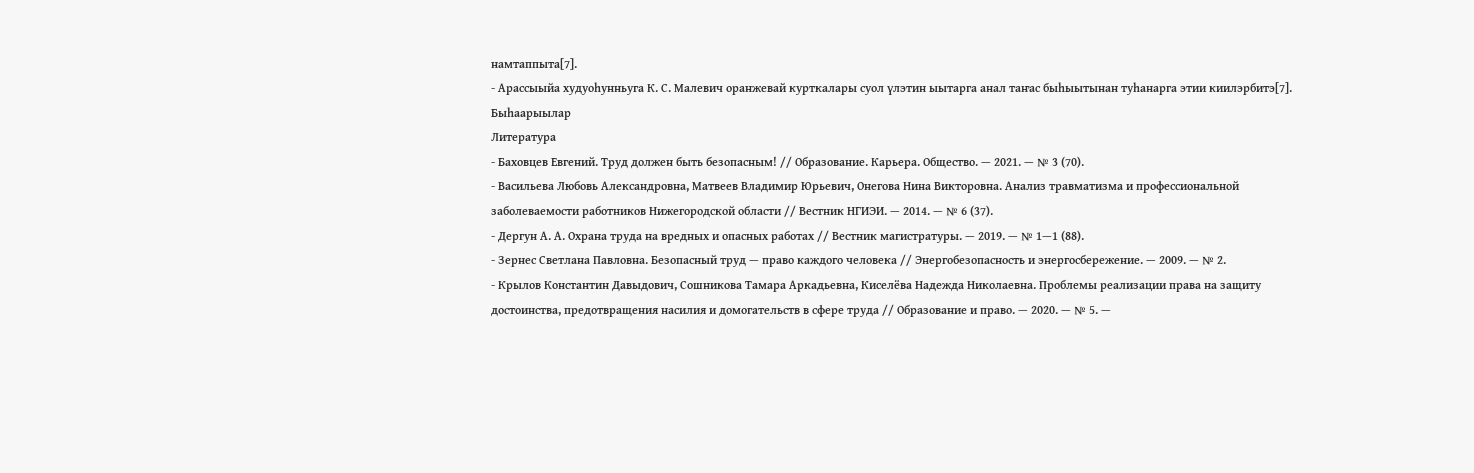намтаппыта[7].
- Арассыыйа худуоһунньуга К. С. Малевич оранжевай курткалары суол үлэтин ыытарга анал таҥас быһыытынан туһанарга этии киилэрбитэ[7].
Быһаарыылар
Литература
- Баховцев Евгений. Труд должен быть безопасным! // Образование. Карьера. Общество. — 2021. — № 3 (70).
- Васильева Любовь Александровна, Матвеев Владимир Юрьевич, Онегова Нина Викторовна. Анализ травматизма и профессиональной заболеваемости работников Нижегородской области // Вестник НГИЭИ. — 2014. — № 6 (37).
- Дергун А. А. Охрана труда на вредных и опасных работах // Вестник магистратуры. — 2019. — № 1—1 (88).
- Зернес Светлана Павловна. Безопасный труд — право каждого человека // Энергобезопасность и энергосбережение. — 2009. — № 2.
- Крылов Константин Давыдович, Сошникова Тамара Аркадьевна, Киселёва Надежда Николаевна. Проблемы реализации права на защиту достоинства, предотвращения насилия и домогательств в сфере труда // Образование и право. — 2020. — № 5. —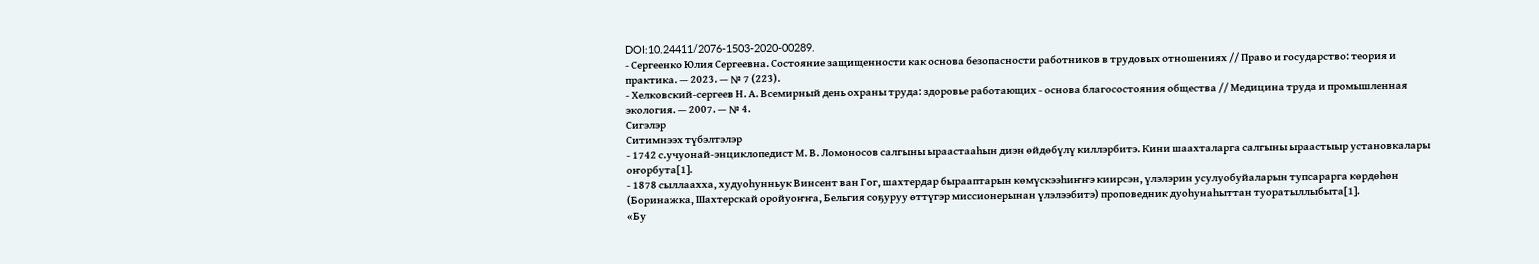DOI:10.24411/2076-1503-2020-00289.
- Сергеенко Юлия Сергеевна. Состояние защищенности как основа безопасности работников в трудовых отношениях // Право и государство: теория и практика. — 2023. — № 7 (223).
- Хелковский-сергеев Н. А. Всемирный день охраны труда: здоровье работающих - основа благосостояния общества // Медицина труда и промышленная экология. — 2007. — № 4.
Сигэлэр
Ситимнээх түбэлтэлэр
- 1742 с.учуонай-энциклопедист М. В. Ломоносов салгыны ыраастааһын диэн өйдөбүлү киллэрбитэ. Кини шаахталарга салгыны ыраастыыр установкалары оҥорбута[1].
- 1878 сыллаахха, худуоһунньук Винсент ван Гог, шахтердар бырааптарын көмүскээһиҥҥэ киирсэн, үлэлэрин усулуобуйаларын тупсарарга көрдөһөн (Боринажка, Шахтерскай оройуоҥҥа, Бельгия соҕуруу өттүгэр миссионерынан үлэлээбитэ) проповедник дуоһунаһыттан туоратыллыбыта[1].
«Бу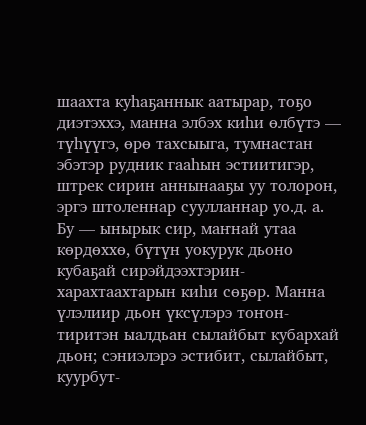шаахта куһаҕаннык аатырар, тоҕо диэтэххэ, манна элбэх киһи өлбүтэ — түһүүгэ, өрө тахсыыга, тумнастан эбэтэр рудник гааһын эстиитигэр, штрек сирин аннынааҕы уу толорон, эргэ штоленнар суулланнар уо.д. а. Бу — ынырык сир, маҥнай утаа көрдөххө, бүтүн уокурук дьоно кубаҕай сирэйдээхтэрин-харахтаахтарын киһи сөҕөр. Манна үлэлиир дьон үксүлэрэ тоҥон-тиритэн ыалдьан сылайбыт кубархай дьон; сэниэлэрэ эстибит, сылайбыт, куурбут-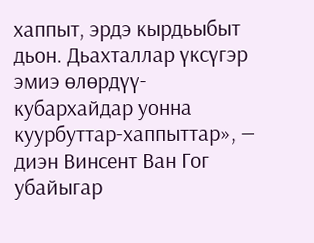хаппыт, эрдэ кырдьыбыт дьон. Дьахталлар үксүгэр эмиэ өлөрдүү-кубархайдар уонна куурбуттар-хаппыттар», — диэн Винсент Ван Гог убайыгар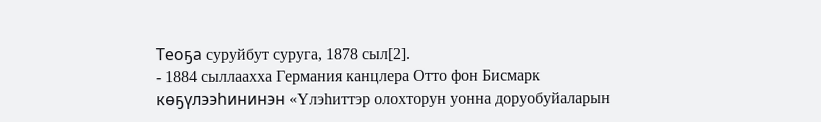Теоҕа суруйбут суруга, 1878 сыл[2].
- 1884 сыллаахха Германия канцлера Отто фон Бисмарк көҕүлээһининэн «Үлэһиттэр олохторун уонна доруобуйаларын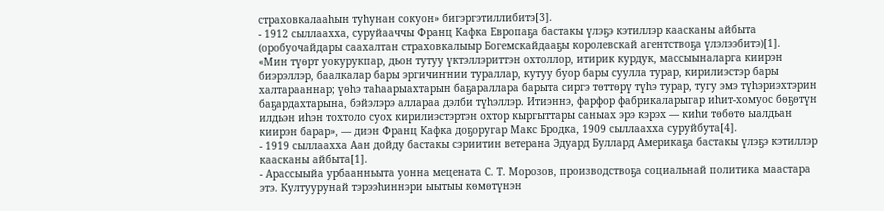страховкалааһын туһунан сокуон» бигэргэтиллибитэ[3].
- 1912 сыллаахха, суруйааччы Франц Кафка Европаҕа бастакы үлэҕэ кэтиллэр каасканы айбыта (оробуочайдары саахалтан страховкалыыр Богемскайдааҕы королевскай агентствоҕа үлэлээбитэ)[1].
«Мин түөрт уокурукпар, дьон тутуу үктэллэриттэн охтоллор, итирик курдук, массыыналарга киирэн биэрэллэр, баалкалар бары эргичиҥнии тураллар, кутуу буор бары суулла турар, кирилиэстэр бары халтарааннар; үөһэ таһаарыахтарын баҕараллара барыта сиргэ төттөрү түһэ турар, тугу эмэ түһэриэхтэрин баҕардахтарына, бэйэлэрэ аллараа дэлби түһэллэр. Итиэннэ, фарфор фабрикаларыгар иһит-хомуос бөҕөтүн илдьэн иһэн тохтоло суох кирилиэстэртэн охтор кыргыттары саныах эрэ кэрэх — киһи төбөтө ыалдьан киирэн барар», — диэн Франц Кафка доҕоругар Макс Бродка, 1909 сыллаахха суруйбута[4].
- 1919 сыллаахха Аан дойду бастакы сэриитин ветерана Эдуард Буллард Америкаҕа бастакы үлэҕэ кэтиллэр каасканы айбыта[1].
- Арассыыйа урбаанньыта уонна мецената С. Т. Морозов, производствоҕа социальнай политика маастара этэ. Култуурунай тэрээһиннэри ыытыы көмөтүнэн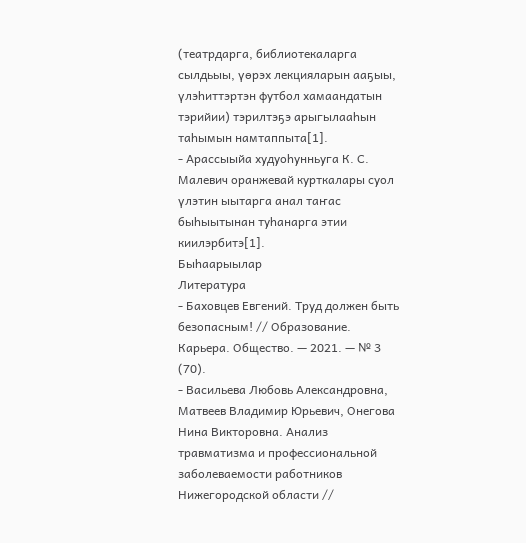(театрдарга, библиотекаларга сылдьыы, үөрэх лекцияларын ааҕыы, үлэһиттэртэн футбол хамаандатын тэрийии) тэрилтэҕэ арыгылааһын таһымын намтаппыта[1].
- Арассыыйа худуоһунньуга К. С. Малевич оранжевай курткалары суол үлэтин ыытарга анал таҥас быһыытынан туһанарга этии киилэрбитэ[1].
Быһаарыылар
Литература
- Баховцев Евгений. Труд должен быть безопасным! // Образование. Карьера. Общество. — 2021. — № 3 (70).
- Васильева Любовь Александровна, Матвеев Владимир Юрьевич, Онегова Нина Викторовна. Анализ травматизма и профессиональной заболеваемости работников Нижегородской области //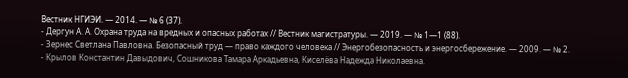Вестник НГИЭИ. — 2014. — № 6 (37).
- Дергун А. А. Охрана труда на вредных и опасных работах // Вестник магистратуры. — 2019. — № 1—1 (88).
- Зернес Светлана Павловна. Безопасный труд — право каждого человека // Энергобезопасность и энергосбережение. — 2009. — № 2.
- Крылов Константин Давыдович, Сошникова Тамара Аркадьевна, Киселёва Надежда Николаевна.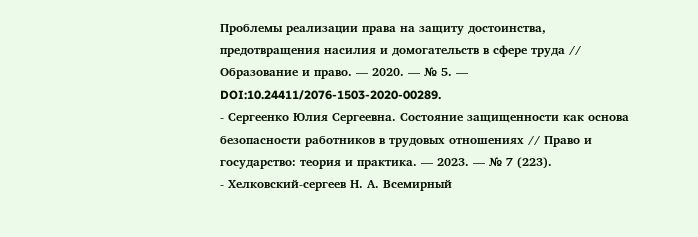Проблемы реализации права на защиту достоинства, предотвращения насилия и домогательств в сфере труда // Образование и право. — 2020. — № 5. — DOI:10.24411/2076-1503-2020-00289.
- Сергеенко Юлия Сергеевна. Состояние защищенности как основа безопасности работников в трудовых отношениях // Право и государство: теория и практика. — 2023. — № 7 (223).
- Хелковский-сергеев Н. А. Всемирный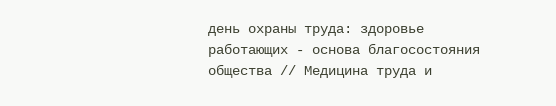день охраны труда: здоровье работающих - основа благосостояния общества // Медицина труда и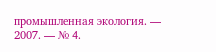промышленная экология. — 2007. — № 4.